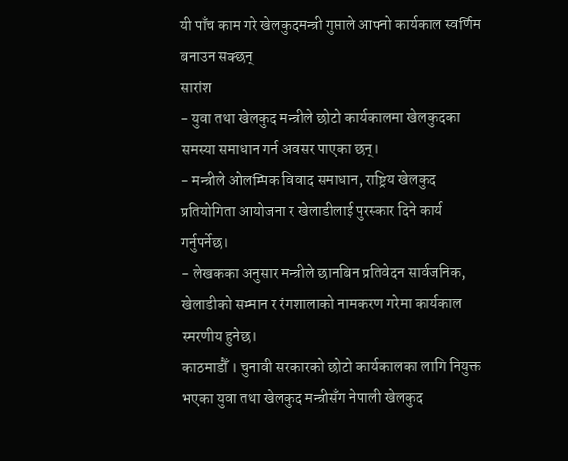यी पाँच काम गरे खेलकुदमन्त्री गुप्ताले आफ्नो कार्यकाल स्वर्णिम बनाउन सक्छन्
सारांश
- युवा तथा खेलकुद मन्त्रीले छोटो कार्यकालमा खेलकुदका समस्या समाधान गर्न अवसर पाएका छन्।
- मन्त्रीले ओलम्पिक विवाद समाधान, राष्ट्रिय खेलकुद प्रतियोगिता आयोजना र खेलाडीलाई पुरस्कार दिने कार्य गर्नुपर्नेछ।
- लेखकका अनुसार मन्त्रीले छानबिन प्रतिवेदन सार्वजनिक, खेलाडीको सम्मान र रंगशालाको नामकरण गरेमा कार्यकाल स्मरणीय हुनेछ।
काठमाडौँ । चुनावी सरकारको छोटो कार्यकालका लागि नियुक्त भएका युवा तथा खेलकुद मन्त्रीसँग नेपाली खेलकुद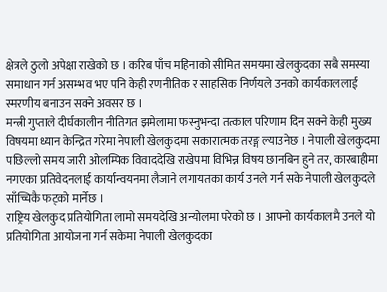क्षेत्रले ठुलो अपेक्षा राखेको छ । करिब पाँच महिनाको सीमित समयमा खेलकुदका सबै समस्या समाधान गर्न असम्भव भए पनि केही रणनीतिक र साहसिक निर्णयले उनको कार्यकाललाई स्मरणीय बनाउन सक्ने अवसर छ ।
मन्त्री गुप्ताले दीर्घकालीन नीतिगत झमेलामा फस्नुभन्दा तत्काल परिणाम दिन सक्ने केही मुख्य विषयमा ध्यान केन्द्रित गरेमा नेपाली खेलकुदमा सकारात्मक तरङ्ग ल्याउनेछ । नेपाली खेलकुदमा पछिल्लो समय जारी ओलम्पिक विवाददेखि राखेपमा विभिन्न विषय छानबिन हुने तर, कारबाहीमा नगएका प्रतिवेदनलाई कार्यान्वयनमा लैजाने लगायतका कार्य उनले गर्न सके नेपाली खेलकुदले साँच्चिकै फट्को मार्नेछ ।
राष्ट्रिय खेलकुद प्रतियोगिता लामो समयदेखि अन्योलमा परेको छ । आफ्नो कार्यकालमै उनले यो प्रतियोगिता आयोजना गर्न सकेमा नेपाली खेलकुदका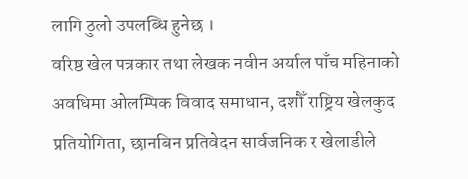लागि ठुलो उपलब्धि हुनेछ ।
वरिष्ठ खेल पत्रकार तथा लेखक नवीन अर्याल पाँच महिनाको अवधिमा ओलम्पिक विवाद समाधान, दशौँ राष्ट्रिय खेलकुद प्रतियोगिता, छानबिन प्रतिवेदन सार्वजनिक र खेलाडीले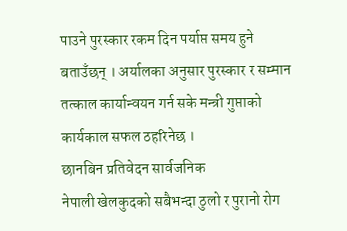पाउने पुरस्कार रकम दिन पर्याप्त समय हुने बताउँछन् । अर्यालका अनुसार पुरस्कार र सम्मान तत्काल कार्यान्वयन गर्न सके मन्त्री गुप्ताको कार्यकाल सफल ठहरिनेछ ।
छानबिन प्रतिवेदन सार्वजनिक
नेपाली खेलकुदको सबैभन्दा ठुलो र पुरानो रोग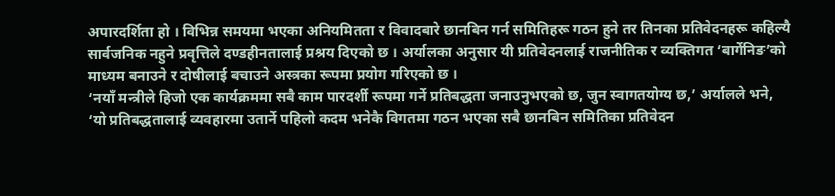अपारदर्शिता हो । विभिन्न समयमा भएका अनियमितता र विवादबारे छानबिन गर्न समितिहरू गठन हुने तर तिनका प्रतिवेदनहरू कहिल्यै सार्वजनिक नहुने प्रवृत्तिले दण्डहीनतालाई प्रश्रय दिएको छ । अर्यालका अनुसार यी प्रतिवेदनलाई राजनीतिक र व्यक्तिगत ‘बार्गेनिङ’को माध्यम बनाउने र दोषीलाई बचाउने अस्त्रका रूपमा प्रयोग गरिएको छ ।
‘नयाँ मन्त्रीले हिजो एक कार्यक्रममा सबै काम पारदर्शी रूपमा गर्ने प्रतिबद्धता जनाउनुभएको छ, जुन स्वागतयोग्य छ,’ अर्यालले भने, ‘यो प्रतिबद्धतालाई व्यवहारमा उतार्ने पहिलो कदम भनेकै विगतमा गठन भएका सबै छानबिन समितिका प्रतिवेदन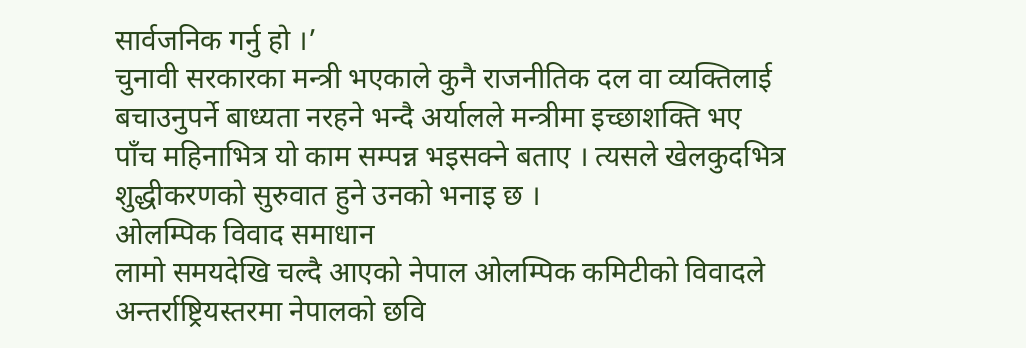सार्वजनिक गर्नु हो ।’
चुनावी सरकारका मन्त्री भएकाले कुनै राजनीतिक दल वा व्यक्तिलाई बचाउनुपर्ने बाध्यता नरहने भन्दै अर्यालले मन्त्रीमा इच्छाशक्ति भए पाँच महिनाभित्र यो काम सम्पन्न भइसक्ने बताए । त्यसले खेलकुदभित्र शुद्धीकरणको सुरुवात हुने उनको भनाइ छ ।
ओलम्पिक विवाद समाधान
लामो समयदेखि चल्दै आएको नेपाल ओलम्पिक कमिटीको विवादले अन्तर्राष्ट्रियस्तरमा नेपालको छवि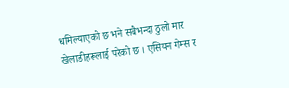धमिल्याएको छ भने सबैभन्दा ठुलो मार खेलाडीहरूलाई परेको छ । एसियन गेम्स र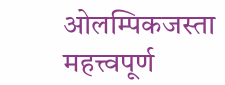ओलम्पिकजस्ता महत्त्वपूर्ण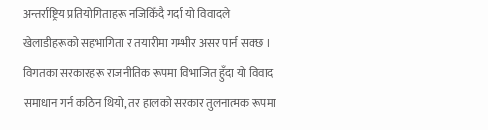अन्तर्राष्ट्रिय प्रतियोगिताहरू नजिकिँदै गर्दा यो विवादले खेलाडीहरूको सहभागिता र तयारीमा गम्भीर असर पार्न सक्छ ।
विगतका सरकारहरू राजनीतिक रूपमा विभाजित हुँदा यो विवाद समाधान गर्न कठिन थियो, तर हालको सरकार तुलनात्मक रूपमा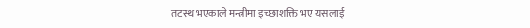तटस्थ भएकाले मन्त्रीमा इच्छाशक्ति भए यसलाई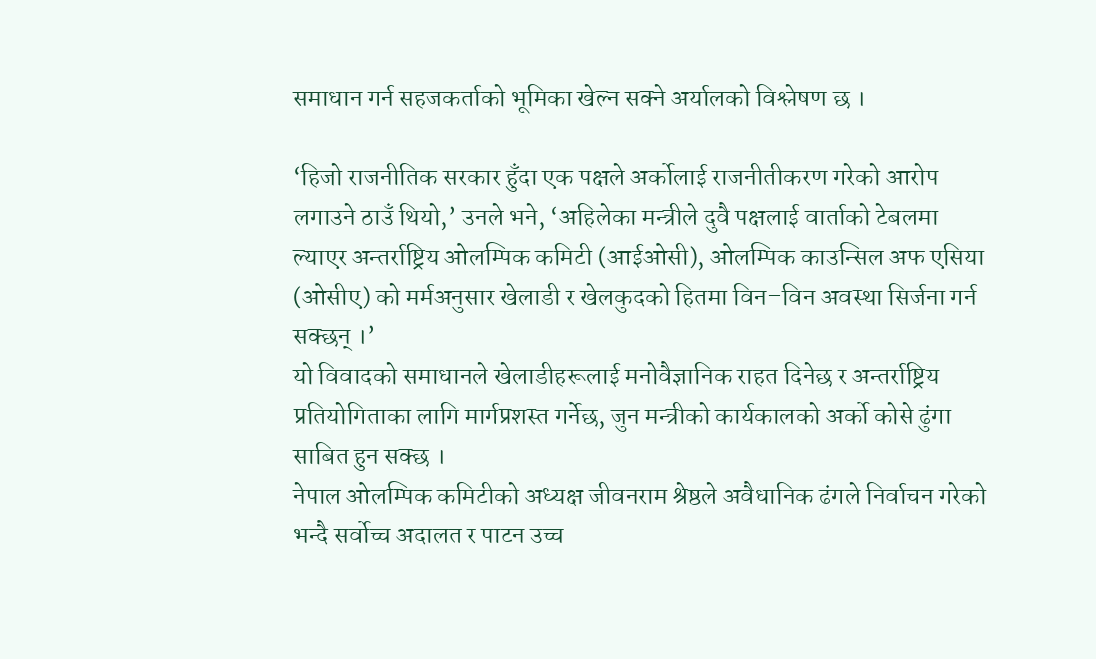समाधान गर्न सहजकर्ताको भूमिका खेल्न सक्ने अर्यालको विश्लेषण छ ।

‘हिजो राजनीतिक सरकार हुँदा एक पक्षले अर्कोलाई राजनीतीकरण गरेको आरोप लगाउने ठाउँ थियो,’ उनले भने, ‘अहिलेका मन्त्रीले दुवै पक्षलाई वार्ताको टेबलमा ल्याएर अन्तर्राष्ट्रिय ओलम्पिक कमिटी (आईओसी), ओलम्पिक काउन्सिल अफ एसिया (ओसीए) को मर्मअनुसार खेलाडी र खेलकुदको हितमा विन–विन अवस्था सिर्जना गर्न सक्छन् ।’
यो विवादको समाधानले खेलाडीहरूलाई मनोवैज्ञानिक राहत दिनेछ र अन्तर्राष्ट्रिय प्रतियोगिताका लागि मार्गप्रशस्त गर्नेछ, जुन मन्त्रीको कार्यकालको अर्को कोसे ढुंगा साबित हुन सक्छ ।
नेपाल ओलम्पिक कमिटीको अध्यक्ष जीवनराम श्रेष्ठले अवैधानिक ढंगले निर्वाचन गरेको भन्दै सर्वोच्च अदालत र पाटन उच्च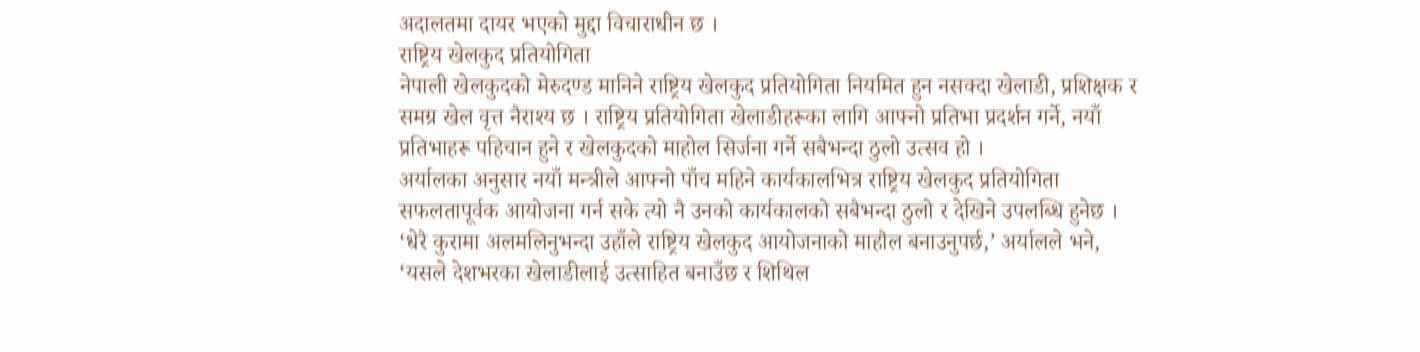अदालतमा दायर भएको मुद्दा विचाराधीन छ ।
राष्ट्रिय खेलकुद प्रतियोगिता
नेपाली खेलकुदको मेरुदण्ड मानिने राष्ट्रिय खेलकुद प्रतियोगिता नियमित हुन नसक्दा खेलाडी, प्रशिक्षक र समग्र खेल वृत्त नैराश्य छ । राष्ट्रिय प्रतियोगिता खेलाडीहरूका लागि आफ्नो प्रतिभा प्रदर्शन गर्ने, नयाँ प्रतिभाहरू पहिचान हुने र खेलकुदको माहोल सिर्जना गर्ने सबैभन्दा ठुलो उत्सव हो ।
अर्यालका अनुसार नयाँ मन्त्रीले आफ्नो पाँच महिने कार्यकालभित्र राष्ट्रिय खेलकुद प्रतियोगिता सफलतापूर्वक आयोजना गर्न सके त्यो नै उनको कार्यकालको सबैभन्दा ठुलो र देखिने उपलब्धि हुनेछ ।
‘धेरै कुरामा अलमलिनुभन्दा उहाँले राष्ट्रिय खेलकुद आयोजनाको माहौल बनाउनुपर्छ,’ अर्यालले भने, ‘यसले देशभरका खेलाडीलाई उत्साहित बनाउँछ र शिथिल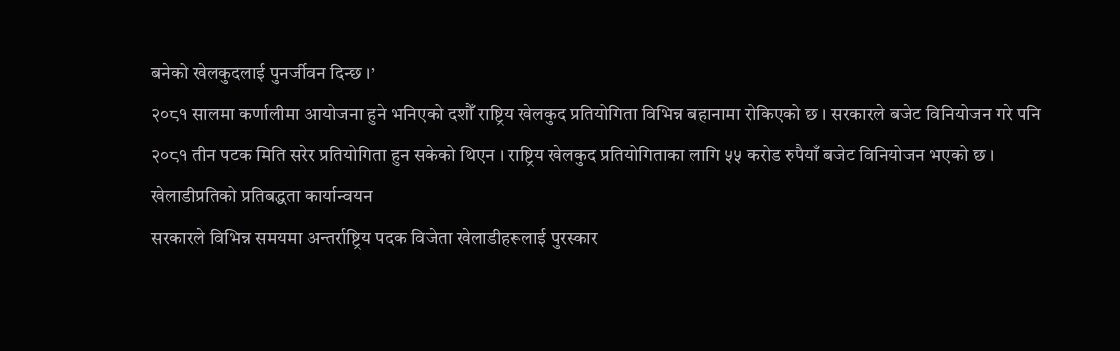बनेको खेलकुदलाई पुनर्जीवन दिन्छ ।’
२०८१ सालमा कर्णालीमा आयोजना हुने भनिएको दशौँ राष्ट्रिय खेलकुद प्रतियोगिता विभिन्न बहानामा रोकिएको छ । सरकारले बजेट विनियोजन गरे पनि २०८१ तीन पटक मिति सरेर प्रतियोगिता हुन सकेको थिएन । राष्ट्रिय खेलकुद प्रतियोगिताका लागि ५५ करोड रुपैयाँ बजेट विनियोजन भएको छ ।
खेलाडीप्रतिको प्रतिबद्धता कार्यान्वयन
सरकारले विभिन्न समयमा अन्तर्राष्ट्रिय पदक विजेता खेलाडीहरूलाई पुरस्कार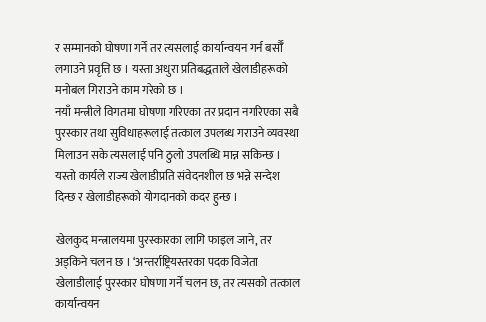र सम्मानको घोषणा गर्ने तर त्यसलाई कार्यान्वयन गर्न बर्सौँ लगाउने प्रवृत्ति छ । यस्ता अधुरा प्रतिबद्धताले खेलाडीहरूको मनोबल गिराउने काम गरेको छ ।
नयाँ मन्त्रीले विगतमा घोषणा गरिएका तर प्रदान नगरिएका सबै पुरस्कार तथा सुविधाहरूलाई तत्काल उपलब्ध गराउने व्यवस्था मिलाउन सके त्यसलाई पनि ठुलो उपलब्धि मान्न सकिन्छ । यस्तो कार्यले राज्य खेलाडीप्रति संवेदनशील छ भन्ने सन्देश दिन्छ र खेलाडीहरूको योगदानको कदर हुन्छ ।

खेलकुद मन्त्रालयमा पुरस्कारका लागि फाइल जाने, तर अड्किने चलन छ । ‘अन्तर्राष्ट्रियस्तरका पदक विजेता खेलाडीलाई पुरस्कार घोषणा गर्ने चलन छ, तर त्यसको तत्काल कार्यान्वयन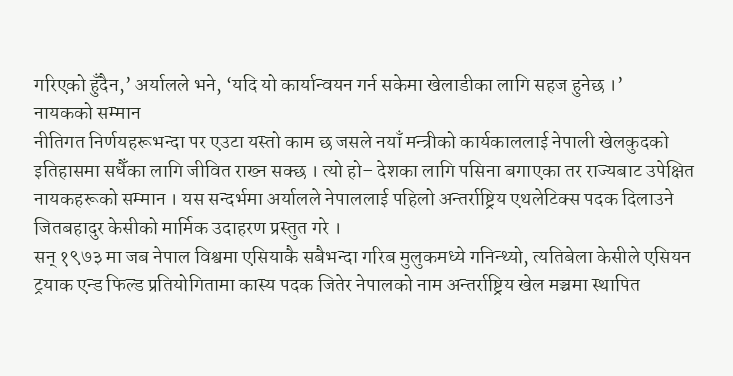गरिएको हुँदैन,’ अर्यालले भने, ‘यदि यो कार्यान्वयन गर्न सकेमा खेलाडीका लागि सहज हुनेछ ।’
नायकको सम्मान
नीतिगत निर्णयहरूभन्दा पर एउटा यस्तो काम छ जसले नयाँ मन्त्रीको कार्यकाललाई नेपाली खेलकुदको इतिहासमा सधैँका लागि जीवित राख्न सक्छ । त्यो हो– देशका लागि पसिना बगाएका तर राज्यबाट उपेक्षित नायकहरूको सम्मान । यस सन्दर्भमा अर्यालले नेपाललाई पहिलो अन्तर्राष्ट्रिय एथलेटिक्स पदक दिलाउने जितबहादुर केसीको मार्मिक उदाहरण प्रस्तुत गरे ।
सन् १९७३ मा जब नेपाल विश्वमा एसियाकै सबैभन्दा गरिब मुलुकमध्ये गनिन्थ्यो, त्यतिबेला केसीले एसियन ट्रयाक एन्ड फिल्ड प्रतियोगितामा कास्य पदक जितेर नेपालको नाम अन्तर्राष्ट्रिय खेल मञ्चमा स्थापित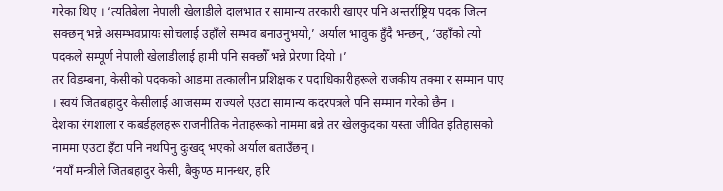गरेका थिए । ‘त्यतिबेला नेपाली खेलाडीले दालभात र सामान्य तरकारी खाएर पनि अन्तर्राष्ट्रिय पदक जित्न सक्छन् भन्ने असम्भवप्रायः सोचलाई उहाँले सम्भव बनाउनुभयो,’ अर्याल भावुक हुँदै भन्छन्, ‘उहाँको त्यो पदकले सम्पूर्ण नेपाली खेलाडीलाई हामी पनि सक्छौँ भन्ने प्रेरणा दियो ।’
तर विडम्बना, केसीको पदकको आडमा तत्कालीन प्रशिक्षक र पदाधिकारीहरूले राजकीय तक्मा र सम्मान पाए । स्वयं जितबहादुर केसीलाई आजसम्म राज्यले एउटा सामान्य कदरपत्रले पनि सम्मान गरेको छैन ।
देशका रंगशाला र कबर्डहलहरू राजनीतिक नेताहरूको नाममा बन्ने तर खेलकुदका यस्ता जीवित इतिहासको नाममा एउटा इँटा पनि नथपिनु दुःखद् भएको अर्याल बताउँछन् ।
‘नयाँ मन्त्रीले जितबहादुर केसी, बैकुण्ठ मानन्धर, हरि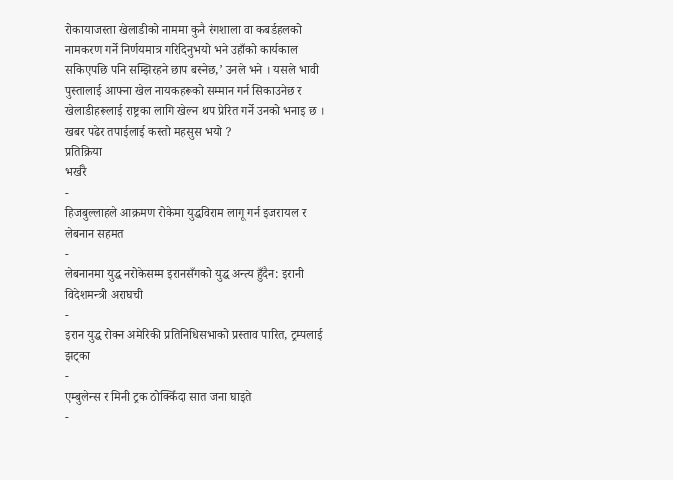रोकायाजस्ता खेलाडीको नाममा कुनै रंगशाला वा कबर्डहलको नामकरण गर्ने निर्णयमात्र गरिदिनुभयो भने उहाँको कार्यकाल सकिएपछि पनि सम्झिरहने छाप बस्नेछ,’ उनले भने । यसले भावी पुस्तालाई आफ्ना खेल नायकहरूको सम्मान गर्न सिकाउनेछ र खेलाडीहरूलाई राष्ट्रका लागि खेल्न थप प्रेरित गर्ने उनको भनाइ छ ।
खबर पढेर तपाईलाई कस्तो महसुस भयो ?
प्रतिक्रिया
भर्खरै
-
हिजबुल्लाहले आक्रमण रोकेमा युद्धविराम लागू गर्न इजरायल र लेबनान सहमत
-
लेबनानमा युद्ध नरोकेसम्म इरानसँगको युद्ध अन्त्य हुँदैन: इरानी विदेशमन्त्री अराघची
-
इरान युद्ध रोक्न अमेरिकी प्रतिनिधिसभाको प्रस्ताव पारित, ट्रम्पलाई झट्का
-
एम्बुलेन्स र मिनी ट्रक ठोक्किँदा सात जना घाइते
-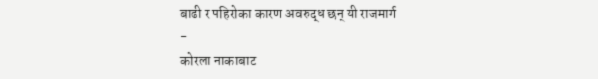बाढी र पहिरोका कारण अवरुद्ध छन् यी राजमार्ग
-
कोरला नाकाबाट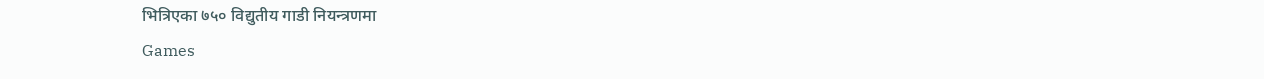भित्रिएका ७५० विद्युतीय गाडी नियन्त्रणमा
Games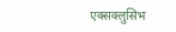एक्सक्लुसिभ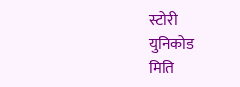स्टोरी
युनिकोड
मिति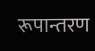रूपान्तरण